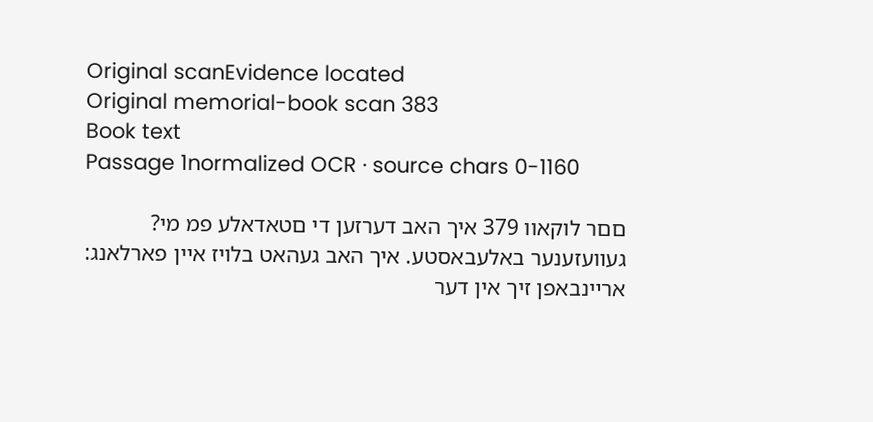Original scanEvidence located
Original memorial-book scan 383
Book text
Passage 1normalized OCR · source chars 0-1160

םםר לוקאוו 379 איך האב דערזען די םטאדאלע פמ מי? געװעזענער באלעבאסטע. איך האב געהאט בלויז אײן פארלאנג: ארײנבאפן זיך אין דער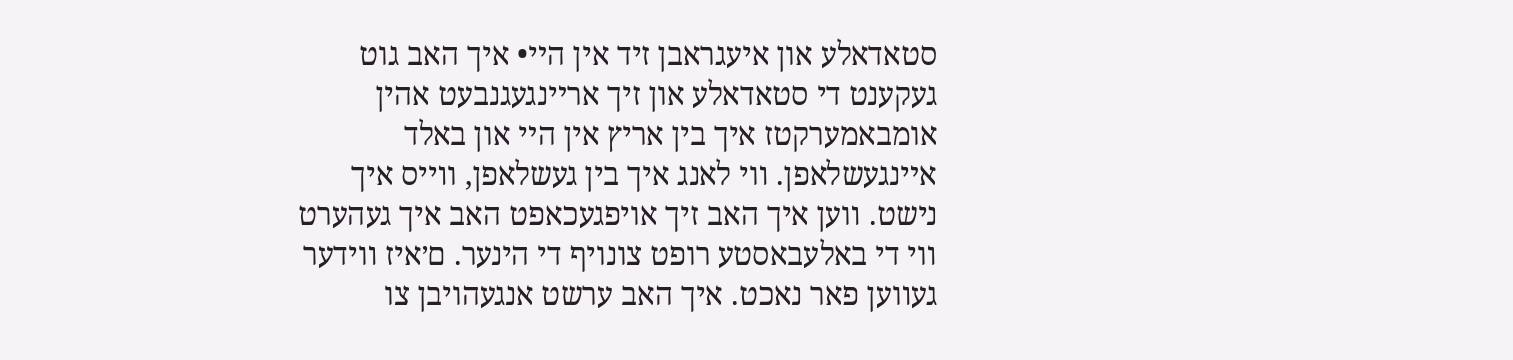סטאדאלע און איעגראבן זיד אין הײ• איך האב גוט געקענט די סטאדאלע און זיך ארײנגעגנבעט אהין אומבאמערקטז איך בין אריץ אין הײ און באלד אײנגעשלאפן. װי לאנג איך בין געשלאפן, וױיס איך נישט. װען איך האב זיך אויפגעכאפט האב איך געהערט װי די באלעבאסטע רופט צונויף די הינער. ם׳איז װידער געװען פאר נאכט. איך האב ערשט אנגעהויבן צו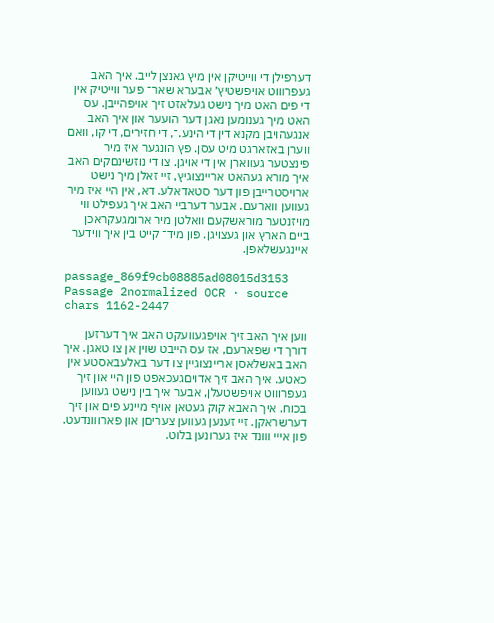דערפילן די וױיטיקן אין מיץ גאנצן לײב. איך האב געפרװוט אויפשטיץ׳ אבערא שאר־ פער וױיטיק אין די פים האט מיך נישט געלאזט זיך אויפהײבן. עס האט מיך גענומען נאגן דער הועער און איך האב אנגעהויבן מקנא דין די הינע.־, די חזירים, די קו, װאם װערן באזארגט מיט עסן. פץ הונגער איז מיר פינצטער געװארן אין די אויגן. צו די נוזשינםקים האב איך מורא געהאט ארײנצוגיץ, זײ זאלן מיך נישט ארויסטרײבן פון דער סטאדאלע. דא, אין הײ איז מיר געװען װארעם. אבער דערבײ האב איך געפילט װי מויזנטער מוראשקעם װאלטן מיר ארומגעקראכן בײם הארץ און געצויגן. פון מיד־ קײט בין איך װידער אײנגעשלאפן.

passage_869f9cb08885ad08015d3153
Passage 2normalized OCR · source chars 1162-2447

װען איך האב זיך אויפגעװעקט האב איך דערזען דורך די שפארעם, אז עס הײבט שוין אן צו טאגן. איך האב באשלאסן ארײנצוגײן צו דער באלעבאסטע אין כאטע. איך האב זיך אדויםגעכאפט פון הײ און זיך געפרוװט אויפשטעלן, אבער איך בין נישט געװען בכוח. איך האבא קוק געטאן אויף מײנע פים און זיך דערשראקן. זײ זענען געװען צעריםן און פארוװנדעט. פון איײ וװנד איז גערונען בלוט.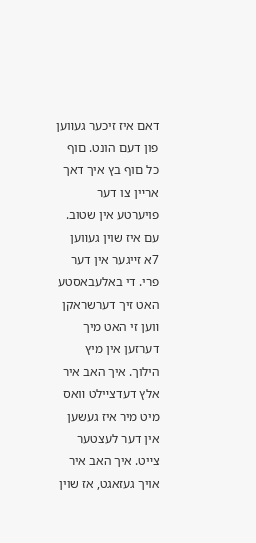דאם איז זיכער געװען פון דעם הונט. םוף כל םוף בץ איך דאך ארײן צו דער פויערטע אין שטוב. עם איז שוין געװען 7א זײגער אין דער פרי. די באלעבאסטע האט זיך דערשראקן װען זי האט מיך דערזען אין מיץ הילוך. איך האב איר אלץ דעדצײלט װאס מיט מיר איז געשען אין דער לעצטער צײט. איך האב איר אויך געזאגט, אז שוין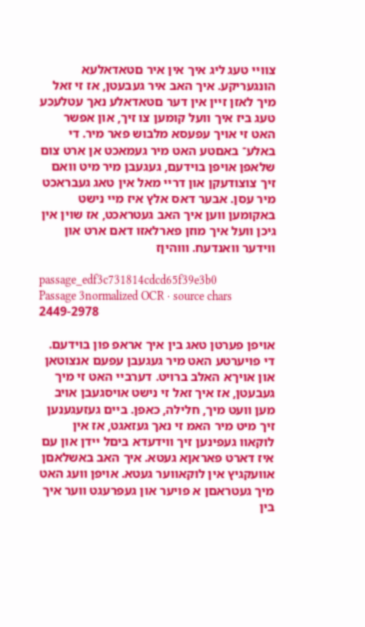צװײ טעג ליג איך אין איר םטאדאלעא הונגעריקע. איך האב איר געבעטן, אז זי זאל מיך לאזן זײן אין דער םטאדאלע נאך עטלעכע טעג ביז איך װעל קומען צו זיך, און אפשר האט זי אויך עפעסא מלבוש פאר מיר. די באלע־ באםטע האט מיר געמאכט אן ארט צום שלאפן אויפן בוידעם, געגעבן מיר מיט װאם זיך צוצודעקן און דרײ מאל אין טאג געבראכט מיר עסן. אבער דאס אלץ איז מיי נישט באקומען װען איך האב געטראכט, אז שױן אין גיכן װעל איך מוזן פארלאזו דאם ארט און װידער װאנדעח. װוהיןז

passage_edf3c731814cdcd65f39e3b0
Passage 3normalized OCR · source chars 2449-2978

אויפן פערטן טאג בין איך אראפ פון בוידעם. די פויערטע האט מיר געגעבן עפעם אנצוטאן און אױךא האלב ברויט. דערבײ האט זי מיך געבעטן, אז איך זאל זי נישט אויסגעבן אויב מען װעט מיך, חלילה, כאפן. בײם געזעגענען זיך מיט מיר האמ זי נאך געזאגט, אז אין לוקאװ געפינען זיך װידעדא ביםל ײדן און עם איז דארט פאראןא געטא. איך האב באשלאםן אװעקגיץ אין לוקאװער געטא. אויפן װעג האט מיך געטראםן א פױער און געפרעגט װער איך בין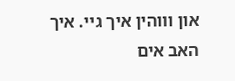און וװהין איך גײ. איך האב אים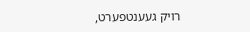רויק געענטפערט,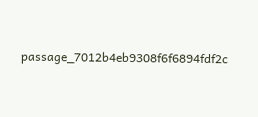passage_7012b4eb9308f6f6894fdf2c